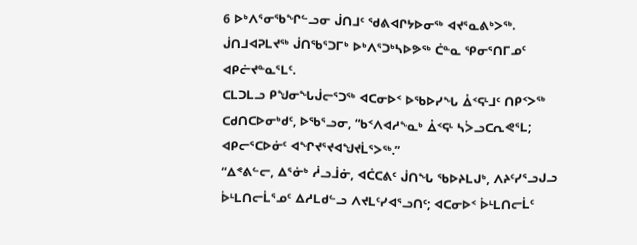6 ᐅᒃᐱᕐᓂᖃᖏᓪᓗᓂ ᒎᑎᒧᑦ ᖁᕕᐊᒋᔭᐅᓂᖅ ᐊᔪᕐᓇᕕᒃᐳᖅ. ᒎᑎᒧᐊᕈᒪᔪᖅ ᒎᑎᖃᕐᑐᒥᒃ ᐅᒃᐱᕐᑐᒃᓴᐅᕗᖅ ᑖᓐᓇ ᕿᓂᕐᑎᒥᓄᑦ ᐊᑭᓖᔪᓐᓇᕐᒪᑦ.
ᑕᒪᑐᒪᓗ ᑭᖑᓂᖓᒎᓕᕐᑐᖅ ᐊᑕᓂᐅᑉ ᐅᖃᐅᓯᖓ ᐂᑉᕋᒻᒧᑦ ᑎᑭᑉᐳᖅ ᑕᑯᑎᑕᐅᓂᒃᑯᑦ, ᐅᖃᕐᓗᓂ, “ᑲᑉᐱᐊᓱᖕᓇᒃ ᐂᑉᕋᒻ ᓴᐴᓗᑕᕆᕙᕐᒪ; ᐊᑭᓕᕐᑕᐅᓃᑦ ᐊᖏᔪᕐᔪᐊᖑᔪᒫᕐᐳᖅ.”
“ᐃᕝᕕᓪᓕ, ᐃᕐᓃᒃ ᓲᓗᒨᓃ, ᐊᑖᑕᕕᑦ ᒎᑎᖓ ᖃᐅᔨᒪᒍᒃ, ᐱᔨᑦᓯᕐᓗᒍᓗ ᐆᒻᒪᑎᓕᒫᕐᓄᑦ ᐃᓱᒪᑯᓪᓗ ᐱᔪᒪᑦᓯᐊᕐᓗᑎᑦ; ᐊᑕᓂᐅᑉ ᐆᒻᒪᑎᓕᒫᑦ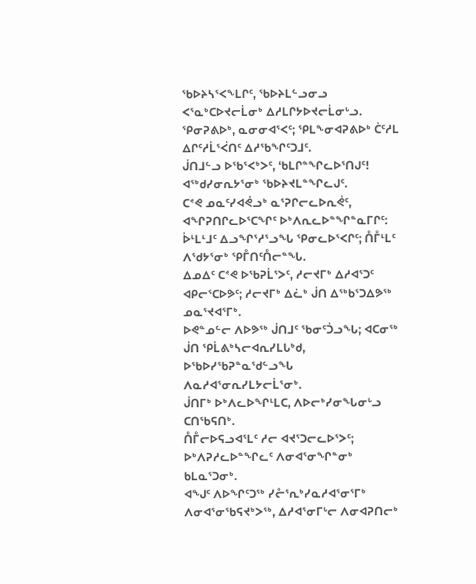ᖃᐅᔨᓴᕐᐸᖕᒪᒋᑦ, ᖃᐅᔨᒪᓪᓗᓂᓗ ᐸᕐᓇᒃᑕᐅᔪᓕᒫᓂᒃ ᐃᓱᒪᒋᔭᐅᔪᓕᒫᓂᒡᓗ. ᕿᓂᕈᕕᐅᒃ, ᓇᓂᓂᐊᕐᐸᑦ; ᕿᒪᖕᓂᐊᕈᕕᐅᒃ ᑖᑦᓱᒪ ᐃᒋᑦᓱᒫᕐᐹᑎᑦ ᐃᓱᖃᖏᑦᑐᒧᑦ.
ᒎᑎᒧᓪᓗ ᐅᖃᕐᐸᒃᐳᑦ, ‘ᑲᒪᒋᓐᖏᓚᐅᕐᑎᒍᑦ! ᐊᖅᑯᓯᓂᕆᔭᕐᓂᒃ ᖃᐅᔨᔪᒪᓐᖏᓚᒍᑦ.
ᑕᕝᕙ ᓄᓇᑦᓯᐊᕚᓗᒃ ᓇᕐᕈᒋᓕᓚᐅᕆᕚᑦ, ᐊᖏᕈᑎᒋᓚᐅᕐᑕᖏᑦ ᐅᒃᐱᕆᓚᐅᓐᖏᓐᓇᒥᒋᑦ:
ᐆᒻᒪᒻᒧᑦ ᐃᓗᖏᕐᓱᕐᓗᖓ ᕿᓂᓚᐅᕐᐸᒋᑦ; ᑍᒤᒻᒪᑦ ᐱᖁᔭᕐᓂᒃ ᕿᒤᑎᑦᑍᓕᓐᖓ.
ᐃᓄᐃᑦ ᑕᕝᕙ ᐅᖃᕈᒫᕐᐳᑦ, ᓱᓕᔪᒥᒃ ᐃᓱᐊᕐᑐᑦ ᐊᑭᓕᕐᑕᐅᕗᑦ; ᓱᓕᔪᒥᒃ ᐃᓛᒃ ᒎᑎ ᐃᖅᑲᕐᑐᐃᕗᖅ ᓄᓇᕐᔪᐊᕐᒥᒃ.
ᐅᕙᓐᓄᓪᓕ ᐱᐅᕗᖅ ᒎᑎᒧᑦ ᖃᓂᑦᑑᓗᖓ; ᐊᑕᓂᖅ ᒎᑎ ᕿᒫᕕᒃᓴᓕᐊᕆᓯᒪᒐᒃᑯ, ᐅᖃᐅᓯᖃᕈᓐᓇᖁᓪᓗᖓ ᐱᓇᓱᐊᕐᓂᕆᓯᒪᔭᓕᒫᕐᓂᒃ.
ᒎᑎᒥᒃ ᐅᒃᐱᓚᐅᖏᒻᒪᑕ, ᐱᐅᓕᒃᓯᓂᖓᓂᒡᓗ ᑕᑎᖃᕋᑎᒃ.
ᑍᒤᓕᐅᕋᓗᐊᕐᒪᑦ ᓱᓕ ᐊᔪᕐᑐᓕᓚᐅᕐᐳᑦ; ᐅᒃᐱᕈᓱᓚᐅᓐᖏᓚᑦ ᐱᓂᐊᕐᓂᖏᓐᓂᒃ ᑲᒪᓇᕐᑐᓂᒃ.
ᐊᖑᑦ ᐱᐅᖏᑦᑐᖅ ᓯᓔᕐᕆᒃᓯᓇᓱᐊᕐᓂᕐᒥᒃ ᐱᓂᐊᕐᓂᖃᕋᔪᒃᐳᖅ, ᐃᓱᐊᕐᓂᒥᒡᓕ ᐱᓂᐊᕈᑎᓕᒃ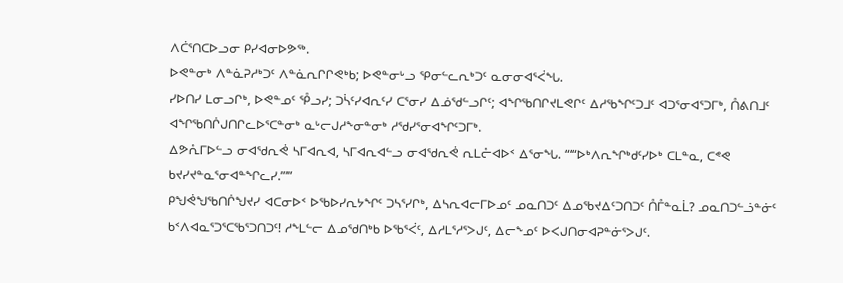ᐱᑖᕐᑎᑕᐅᓗᓂ ᑭᓯᐊᓂᐅᕗᖅ.
ᐅᕙᓐᓂᒃ ᐱᓐᓈᕈᓱᒃᑐᑦ ᐱᓐᓈᕆᒋᒋᕙᒃᑲ; ᐅᕙᓐᓂᒡᓗ ᕿᓂᓪᓚᕆᒃᑐᑦ ᓇᓂᓂᐊᕐᐹᖓ.
ᓯᐅᑎᓯ ᒪᓂᓗᒋᒃ, ᐅᕙᓐᓄᑦ ᕾᓗᓯ; ᑐᓵᑦᓯᐊᕆᑦᓯ ᑕᕐᓂᓯ ᐃᓅᖁᓪᓗᒋᑦ; ᐊᖏᖃᑎᒋᔪᒪᕙᒋᑦ ᐃᓱᖃᖏᑦᑐᒧᑦ ᐊᑐᕐᓂᐊᕐᑐᒥᒃ, ᑍᕕᑎᒧᑦ ᐊᖏᖃᑎᒌᒍᑎᒋᓚᐅᕐᑕᓐᓂᒃ ᓇᒡᓕᒍᓱᖕᓂᓐᓂᒃ ᓱᖁᓯᕐᓂᐊᖏᑦᑐᒥᒃ.
ᐃᕗᕅᒥᐅᓪᓗ ᓂᐊᖁᕆᕚ ᓴᒥᐊᕆᐊ, ᓴᒥᐊᕆᐊᓪᓗ ᓂᐊᖁᕆᕚ ᕆᒪᓔᐊᐅᑉ ᐃᕐᓂᖓ. “‘“ᐅᒃᐱᕆᖏᒃᑯᑦᓯᐅᒃ ᑕᒪᓐᓇ, ᑕᕝᕙ ᑲᔪᓯᔪᓐᓇᕐᓂᐊᓐᖏᓚᓯ.”’”
ᑭᖑᕚᖑᖃᑎᒌᖑᔪᓯ ᐊᑕᓂᐅᑉ ᐅᖃᐅᓯᕆᔭᖏᑦ ᑐᓴᕐᓯᒋᒃ, ᐃᓴᕆᐊᓕᒥᐅᓄᑦ ᓄᓇᑎᑐᑦ ᐃᓄᖃᔪᐃᑦᑐᑎᑐᑦ ᑍᒤᓐᓇᒫ? ᓄᓇᑎᑐᓪᓘᓐᓃᑦ ᑲᑉᐱᐊᓇᕐᑐᕐᑕᖃᕐᑐᑎᑐᑦ! ᓱᖕᒪᓪᓕ ᐃᓄᖁᑎᒃᑲ ᐅᖃᕐᐹᑦ, ᐃᓱᒪᕐᓱᕐᐳᒍᑦ, ᐃᓕᖕᓄᑦ ᐅᐸᒍᑎᓂᐊᕈᓐᓃᕐᐳᒍᑦ.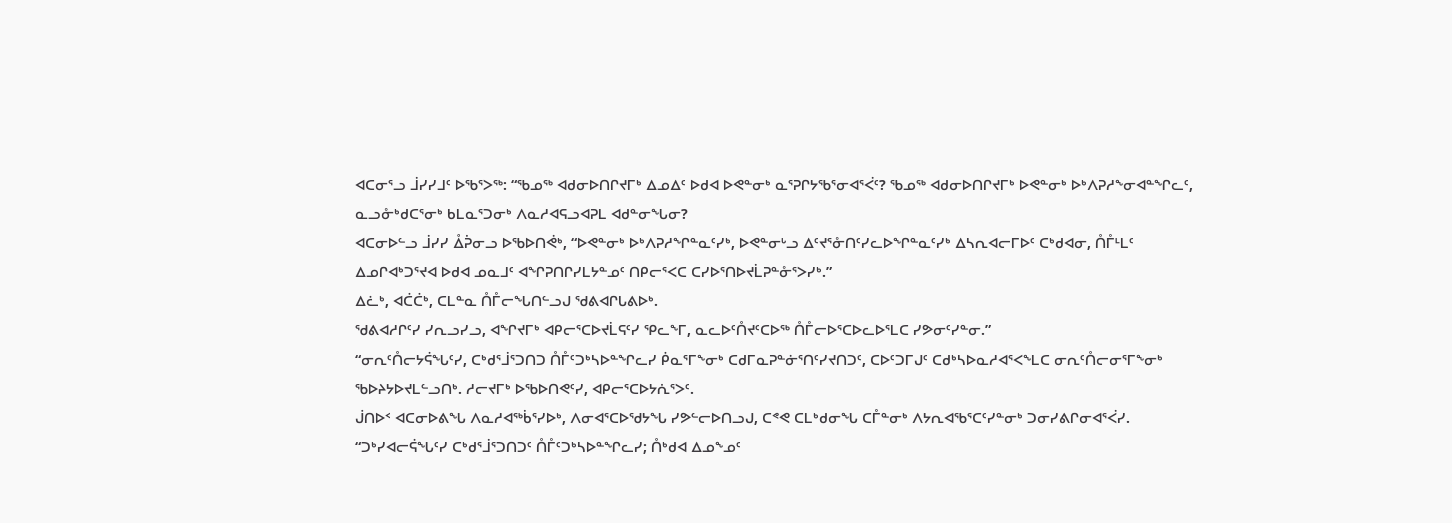ᐊᑕᓂᕐᓗ ᒨᓯᓯᒧᑦ ᐅᖃᕐᐳᖅ: “ᖃᓄᖅ ᐊᑯᓂᐅᑎᒋᔪᒥᒃ ᐃᓄᐃᑦ ᐅᑯᐊ ᐅᕙᓐᓂᒃ ᓇᕐᕈᒋᔭᖃᕐᓂᐊᕐᐹᑦ? ᖃᓄᖅ ᐊᑯᓂᐅᑎᒋᔪᒥᒃ ᐅᕙᓐᓂᒃ ᐅᒃᐱᕈᓱᖕᓂᐊᓐᖏᓚᑦ, ᓇᓗᓁᒃᑯᑕᕐᓂᒃ ᑲᒪᓇᕐᑐᓂᒃ ᐱᓇᓱᐊᕋᓗᐊᕈᒪ ᐊᑯᓐᓂᖓᓂ?
ᐊᑕᓂᐅᓪᓗ ᒨᓯᓯ ᐂᕉᓂᓗ ᐅᖃᐅᑎᕚᒃ, “ᐅᕙᓐᓂᒃ ᐅᒃᐱᕈᓱᖏᓐᓇᑦᓯᒃ, ᐅᕙᓐᓂᒡᓗ ᐃᑦᔪᕐᓁᑎᑦᓯᓚᐅᖏᓐᓇᑦᓯᒃ ᐃᓴᕆᐊᓕᒥᐅᑦ ᑕᒃᑯᐊᓂ, ᑍᒤᒻᒪᑦ ᐃᓄᒋᐊᒃᑐᕐᔪᐊ ᐅᑯᐊ ᓄᓇᒧᑦ ᐊᖏᕈᑎᒋᓯᒪᔭᓐᓄᑦ ᑎᑭᓕᕐᐸᑕ ᑕᓯᐅᕐᑎᐅᔪᒫᕈᓐᓁᕐᐳᓯᒃ.”
ᐃᓛᒃ, ᐊᑖᑖᒃ, ᑕᒪᓐᓇ ᑍᒤᓕᖓᑎᓪᓗᒍ ᖁᕕᐊᒋᒐᕕᐅᒃ.
ᖁᕕᐊᓱᒋᑦᓯ ᓯᕆᓗᓯᓗ, ᐊᖏᔪᒥᒃ ᐊᑭᓕᕐᑕᐅᔪᒫᕋᑦᓯ ᕿᓚᖕᒥ, ᓇᓚᐅᑦᑍᔪᑦᑕᐅᖅ ᑍᒤᓕᐅᕐᑕᐅᓚᐅᕐᒪᑕ ᓯᕗᓂᑦᓯᓐᓂ.”
“ᓂᕆᑦᑍᓕᔭᕌᖓᑦᓯ, ᑕᒃᑯᕐᒨᕐᑐᑎᑐ ᑍᒤᑦᑐᒃᓴᐅᓐᖏᓚᓯ ᑮᓇᕐᒥᖕᓂᒃ ᑕᑯᒥᓇᕈᓐᓃᕐᑎᑦᓯᔪᑎᑐᑦ, ᑕᐅᑦᑐᒥᒍᑦ ᑕᑯᒃᓴᐅᓇᓱᐊᕐᐸᖕᒪᑕ ᓂᕆᑦᑍᓕᓂᕐᒥᖕᓂᒃ ᖃᐅᔨᔭᐅᔪᒪᓪᓗᑎᒃ. ᓱᓕᔪᒥᒃ ᐅᖃᐅᑎᕙᑦᓯ, ᐊᑭᓕᕐᑕᐅᔭᕇᕐᐳᑦ.
ᒎᑎᐅᑉ ᐊᑕᓂᐅᕕᖓ ᐱᓇᓱᐊᖅᑳᕐᓯᐅᒃ, ᐱᓂᐊᕐᑕᐅᖁᔭᖓ ᓯᕗᓪᓕᐅᑎᓗᒍ, ᑕᕝᕙ ᑕᒪᒃᑯᓂᖓ ᑕᒤᓐᓂᒃ ᐱᔭᕆᐊᖃᕐᑕᑦᓯᓐᓂᒃ ᑐᓂᓯᕕᒋᓂᐊᕐᐹᓯ.
“ᑐᒃᓯᐊᓕᕌᖓᑦᓯ ᑕᒃᑯᕐᒨᕐᑐᑎᑐᑦ ᑍᒤᑦᑐᒃᓴᐅᓐᖏᓚᓯ; ᑍᒃᑯᐊ ᐃᓄᖕᓄᑦ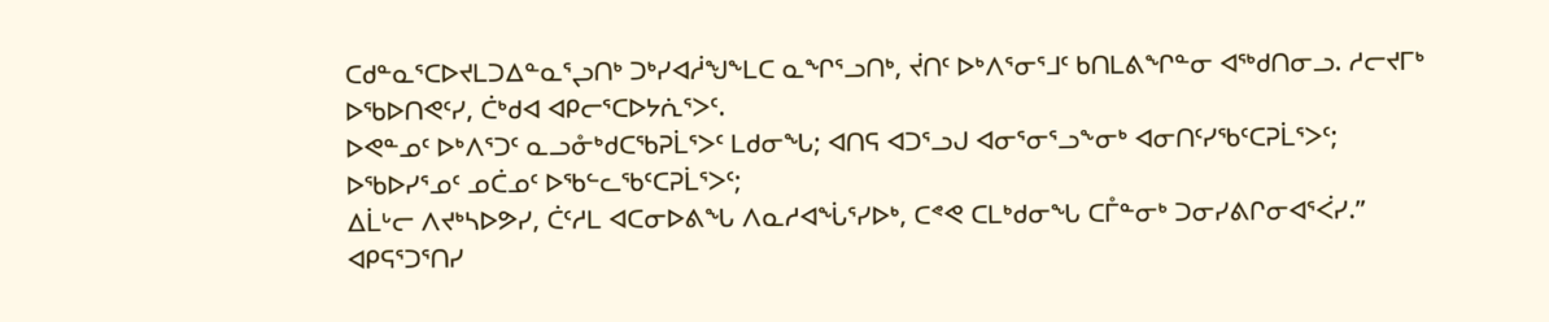ᑕᑯᓐᓇᕐᑕᐅᔪᒪᑐᐃᓐᓇᕐᖢᑎᒃ ᑐᒃᓯᐊᓲᖑᖕᒪᑕ ᓇᖏᕐᓗᑎᒃ, ᔫᑎᑦ ᐅᒃᐱᕐᓂᕐᒧᑦ ᑲᑎᒪᕕᖏᓐᓂ ᐊᖅᑯᑎᓂᓗ. ᓱᓕᔪᒥᒃ ᐅᖃᐅᑎᕙᑦᓯ, ᑖᒃᑯᐊ ᐊᑭᓕᕐᑕᐅᔭᕇᕐᐳᑦ.
ᐅᕙᓐᓄᑦ ᐅᒃᐱᕐᑐᑦ ᓇᓗᓁᒃᑯᑕᖃᕈᒫᕐᐳᑦ ᒪᑯᓂᖓ; ᐊᑎᕋ ᐊᑐᕐᓗᒍ ᐊᓂᕐᓂᕐᓗᖕᓂᒃ ᐊᓂᑎᑦᓯᖃᑦᑕᕈᒫᕐᐳᑦ; ᐅᖃᐅᓯᕐᓄᑦ ᓄᑖᓄᑦ ᐅᖃᓪᓚᖃᑦᑕᕈᒫᕐᐳᑦ;
ᐃᒫᒡᓕ ᐱᔪᒃᓴᐅᕗᓯ, ᑖᑦᓱᒪ ᐊᑕᓂᐅᕕᖓ ᐱᓇᓱᐊᖔᕐᓯᐅᒃ, ᑕᕝᕙ ᑕᒪᒃᑯᓂᖓ ᑕᒤᓐᓂᒃ ᑐᓂᓯᕕᒋᓂᐊᕐᐹᓯ.”
ᐊᑭᕋᕐᑐᕐᑎᓯ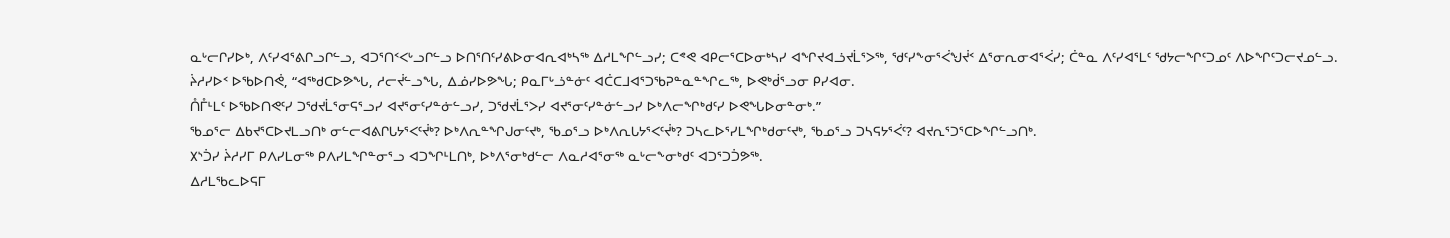ᓇᒡᓕᒋᓯᐅᒃ, ᐱᑦᓯᐊᕐᕕᒋᓗᒋᓪᓗ, ᐊᑐᕐᑎᑉᐸᒡᓗᒋᓪᓗ ᐅᑎᕐᑎᑦᓯᕕᐅᓂᐊᕆᐊᒃᓴᖅ ᐃᓱᒪᖏᓪᓗᓯ; ᑕᕝᕙ ᐊᑭᓕᕐᑕᐅᓂᒃᓴᓯ ᐊᖏᔪᐊᓘᔪᒫᕐᐳᖅ, ᖁᑦᓯᖕᓂᕐᐹᖑᔫᑉ ᐃᕐᓂᕆᓂᐊᕐᐹᓯ; ᑖᓐᓇ ᐱᑦᓯᐊᕐᒪᑦ ᖁᔭᓕᖏᑦᑐᓄᑦ ᐱᐅᖏᑦᑐᓕᔪᓄᓪᓗ.
ᔩᓱᓯᐅᑉ ᐅᖃᐅᑎᕚ, “ᐊᖅᑯᑕᐅᕗᖓ, ᓱᓕᔫᓪᓗᖓ, ᐃᓅᓯᐅᕗᖓ; ᑭᓇᒥᒡᓘᓐᓃᑦ ᐊᑖᑕᒧᐊᕐᑐᖃᕈᓐᓇᓐᖏᓚᖅ, ᐅᕙᒃᑰᕐᓗᓂ ᑭᓯᐊᓂ.
ᑍᒤᒻᒪᑦ ᐅᖃᐅᑎᕙᑦᓯ ᑐᖁᔪᒫᕐᓂᕋᕐᓗᓯ ᐊᔪᕐᓂᑦᓯᓐᓃᓪᓗᓯ, ᑐᖁᔪᒫᕐᐳᓯ ᐊᔪᕐᓂᑦᓯᓐᓃᓪᓗᓯ ᐅᒃᐱᓕᖏᒃᑯᑦᓯ ᐅᕙᖓᐅᓂᓐᓂᒃ.”
ᖃᓄᕐᓕ ᐃᑲᔪᕐᑕᐅᔪᒪᓗᑎᒃ ᓂᓪᓕᐊᕕᒋᒐᔭᕐᐸᑦᔫᒃ? ᐅᒃᐱᕆᓐᖏᒍᓂᑦᔪᒃ, ᖃᓄᕐᓗ ᐅᒃᐱᕆᒐᔭᕐᐸᑦᔫᒃ? ᑐᓴᓚᐅᕐᓯᒪᖏᒃᑯᓂᑦᔪᒃ, ᖃᓄᕐᓗ ᑐᓴᕋᔭᕐᐹᑦ? ᐊᔪᕆᕐᑐᕐᑕᐅᖏᓪᓗᑎᒃ.
᙭ᔅᑑᓯ ᔩᓱᓯᒥ ᑭᐱᓯᒪᓂᖅ ᑭᐱᓯᒪᖏᓐᓂᕐᓗ ᐊᑐᖏᒻᒪᑎᒃ, ᐅᒃᐱᕐᓂᒃᑯᓪᓕ ᐱᓇᓱᐊᕐᓂᖅ ᓇᒡᓕᖕᓂᒃᑯᑦ ᐊᑐᕐᑐᑑᕗᖅ.
ᐃᓱᒪᖃᓚᐅᕋᒥ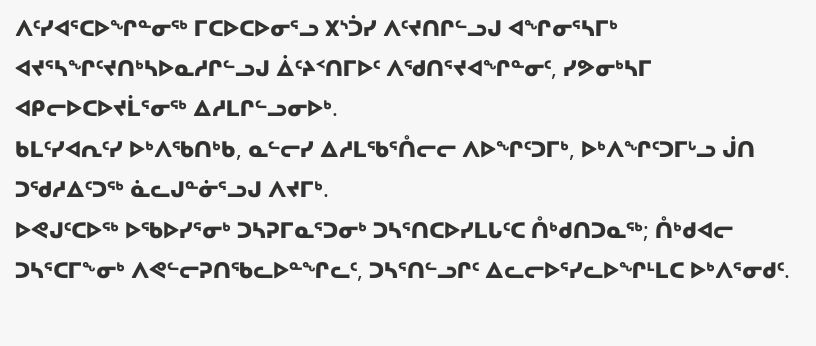ᐱᑦᓯᐊᕐᑕᐅᖏᓐᓂᖅ ᒥᑕᐅᑕᐅᓂᕐᓗ ᙭ᔅᑑᓯ ᐱᑦᔪᑎᒋᓪᓗᒍ ᐊᖏᓂᕐᓴᒥᒃ ᐊᔪᕐᓴᖏᑦᔪᑎᒃᓴᐅᓇᓱᒋᓪᓗᒍ ᐄᑦᔨᑉᑎᒥᐅᑦ ᐱᖁᑎᕐᔪᐊᖏᓐᓂᑦ, ᓯᕗᓂᒃᓴᒥ ᐊᑭᓕᐅᑕᐅᔪᒫᕐᓂᖅ ᐃᓱᒪᒋᓪᓗᓂᐅᒃ.
ᑲᒪᑦᓯᐊᕆᑦᓯ ᐅᒃᐱᖃᑎᒃᑲ, ᓇᓪᓕᓯ ᐃᓱᒪᖃᕐᑍᓕᓕ ᐱᐅᖏᑦᑐᒥᒃ, ᐅᒃᐱᖏᑦᑐᒥᒡᓗ ᒎᑎ ᑐᖁᓱᐃᑦᑐᖅ ᓈᓚᒍᓐᓃᕐᓗᒍ ᐱᔪᒥᒃ.
ᐅᕙᒍᑦᑕᐅᖅ ᐅᖃᐅᓯᕐᓂᒃ ᑐᓴᕈᒥᓇᕐᑐᓂᒃ ᑐᓴᕐᑎᑕᐅᓯᒪᒐᑦᑕ ᑍᒃᑯᑎᑐᓇᖅ; ᑍᒃᑯᐊᓕ ᑐᓴᕐᑕᒥᖕᓂᒃ ᐱᕙᓪᓕᕈᑎᖃᓚᐅᓐᖏᓚᑦ, ᑐᓴᕐᑎᓪᓗᒋᑦ ᐃᓚᓕᐅᕐᓯᓚᐅᖏᒻᒪᑕ ᐅᒃᐱᕐᓂᑯᑦ.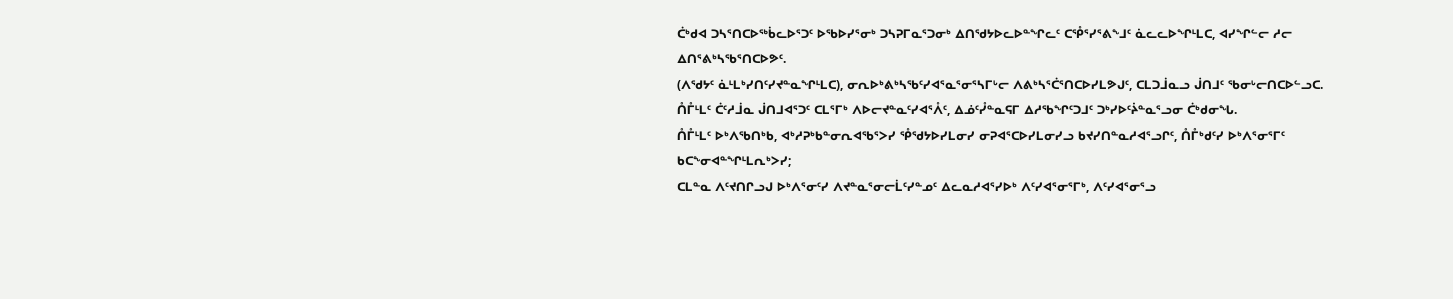ᑖᒃᑯᐊ ᑐᓴᕐᑎᑕᐅᖅᑳᓚᐅᕐᑐᑦ ᐅᖃᐅᓯᕐᓂᒃ ᑐᓴᕈᒥᓇᕐᑐᓂᒃ ᐃᑎᖁᔭᐅᓚᐅᓐᖏᓚᑦ ᑕᕾᕐᓯᕐᕕᖕᒧᑦ ᓈᓚᓚᐅᖏᒻᒪᑕ, ᐊᓯᖏᓪᓕ ᓱᓕ ᐃᑎᕐᕕᒃᓴᖃᕐᑎᑕᐅᕗᑦ.
(ᐱᖁᔭᑦ ᓈᒻᒪᒃᓯᑎᑦᓯᔪᓐᓇᖏᒻᒪᑕ), ᓂᕆᐅᒃᕕᒃᓴᖃᑦᓯᐊᕐᓇᕐᓂᕐᓴᒥᒡᓕ ᐱᕕᒃᓴᕐᑖᕐᑎᑕᐅᓯᒪᕗᒍᑦ, ᑕᒪᑐᒨᓇᓗ ᒎᑎᒧᑦ ᖃᓂᒡᓕᑎᑕᐅᓪᓗᑕ.
ᑍᒤᒻᒪᑦ ᑖᑦᓱᒨᓇ ᒎᑎᒧᐊᕐᑐᑦ ᑕᒪᕐᒥᒃ ᐱᐅᓕᔪᓐᓇᑦᓯᐊᕐᐰᑦ, ᐃᓅᑦᓮᓐᓇᕋᒥ ᐃᓱᖃᖏᑦᑐᒧᑦ ᑐᒃᓯᐅᑦᔩᓐᓇᕐᓗᓂ ᑖᒃᑯᓂᖓ.
ᑍᒤᒻᒪᑦ ᐅᒃᐱᖃᑎᒃᑲ, ᐊᒃᓱᕈᒃᑲᓐᓂᕆᐊᖃᕐᐳᓯ ᕾᖁᔭᐅᓯᒪᓂᓯ ᓂᕈᐊᕐᑕᐅᓯᒪᓂᓯᓗ ᑲᔪᓯᑎᓐᓇᓱᐊᕐᓗᒋᑦ, ᑍᒤᒃᑯᑦᓯ ᐅᒃᐱᕐᓂᕐᒥᑦ ᑲᑕᖕᓂᐊᓐᖏᒻᒪᕆᒃᐳᓯ;
ᑕᒪᓐᓇ ᐱᑦᔪᑎᒋᓗᒍ ᐅᒃᐱᕐᓂᑦᓯ ᐱᔪᓐᓇᕐᓂᓕᒫᑦᓯᓐᓄᑦ ᐃᓚᓇᓱᐊᕐᓯᐅᒃ ᐱᑦᓯᐊᕐᓂᕐᒥᒃ, ᐱᑦᓯᐊᕐᓂᕐᓗ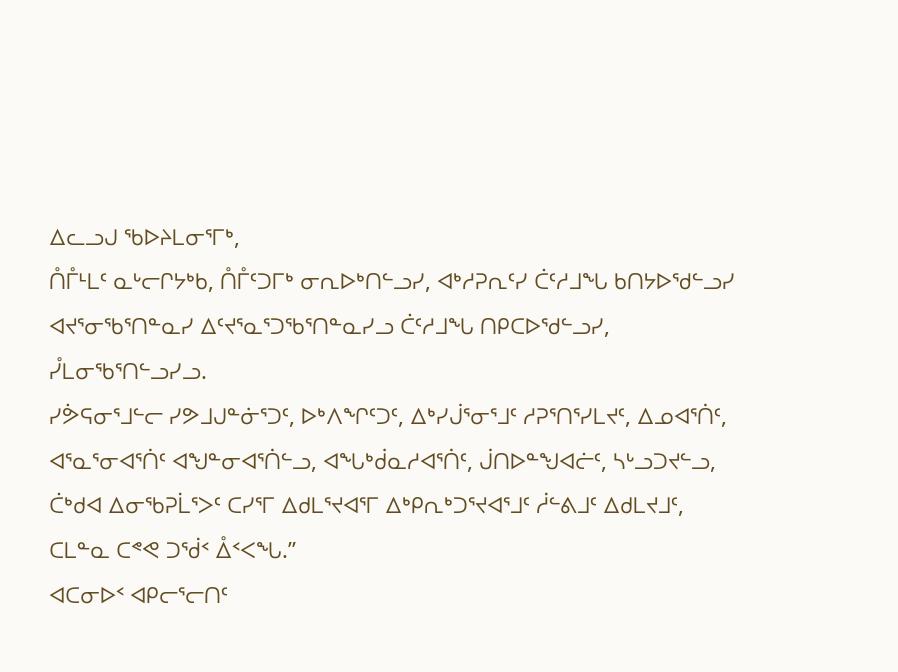ᐃᓚᓗᒍ ᖃᐅᔨᒪᓂᕐᒥᒃ,
ᑍᒤᒻᒪᑦ ᓇᒡᓕᒋᔭᒃᑲ, ᑍᒤᑦᑐᒥᒃ ᓂᕆᐅᒃᑎᓪᓗᓯ, ᐊᒃᓱᕈᕆᑦᓯ ᑖᑦᓱᒧᖓ ᑲᑎᔭᐅᖁᓪᓗᓯ ᐊᔪᕐᓂᖃᕐᑎᓐᓇᓯ ᐃᑦᔪᕐᓇᕐᑐᖃᕐᑎᓐᓇᓯᓗ ᑖᑦᓱᒧᖓ ᑎᑭᑕᐅᖁᓪᓗᓯ, ᓮᒪᓂᖃᕐᑎᓪᓗᓯᓗ.
ᓯᕘᕋᓂᕐᒧᓪᓕ ᓯᕗᒧᒍᓐᓃᕐᑐᑦ, ᐅᒃᐱᖏᑦᑐᑦ, ᐃᒃᓯᒎᕐᓂᕐᒧᑦ ᓱᕈᕐᑎᕐᓯᒪᔪᑦ, ᐃᓄᐊᕐᑏᑦ, ᐊᕐᓇᕐᓂᐊᕐᑏᑦ ᐊᖑᓐᓂᐊᕐᑏᓪᓗ, ᐊᖓᒃᑰᓇᓱᐊᕐᑏᑦ, ᒎᑎᐅᓐᖑᐊᓖᑦ, ᓴᒡᓗᑐᔪᓪᓗ, ᑖᒃᑯᐊ ᐃᓂᖃᕈᒫᕐᐳᑦ ᑕᓯᕐᒥ ᐃᑯᒪᕐᔪᐊᕐᒥ ᐃᒃᑭᕆᒃᑐᕐᔪᐊᕐᒧᑦ ᓲᓪᕕᒧᑦ ᐃᑯᒪᔪᒧᑦ, ᑕᒪᓐᓇ ᑕᕝᕙ ᑐᖂᑉ ᐂᑉᐸᖓ.”
ᐊᑕᓂᐅᑉ ᐊᑭᓕᕐᓕᑎᑦ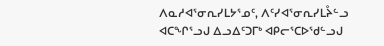ᐱᓇᓱᐊᕐᓂᕆᓯᒪᔭᕐᓄᑦ, ᐱᑦᓯᐊᕐᓂᕆᓯᒪᔧᓪᓗ ᐊᑕᖏᕐᓗᒍ ᐃᓗᐃᑦᑐᒥᒃ ᐊᑭᓕᕐᑕᐅᖁᓪᓗᒍ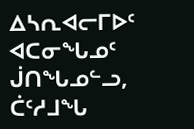ᐃᓴᕆᐊᓕᒥᐅᑦ ᐊᑕᓂᖓᓄᑦ ᒎᑎᖓᓄᓪᓗ, ᑖᑦᓱᒧᖓ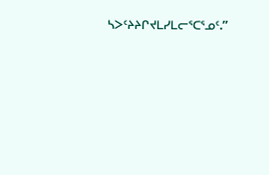ᓴᐳᑦᔨᔨᒋᔪᒪᓯᒪᓕᕐᑕᕐᓄᑦ.”